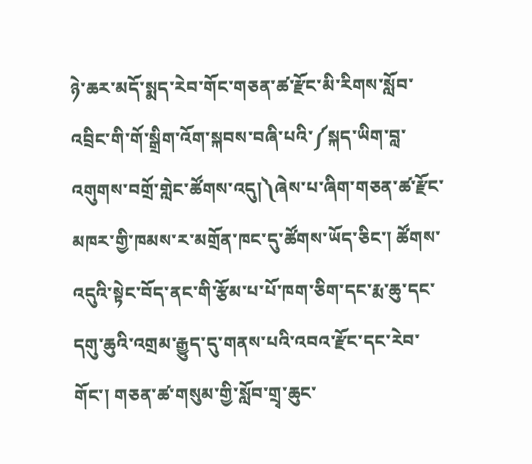ཉེ་ཆར་མདོ་སྨད་རེབ་གོང་གཅན་ཚ་རྫོང་མི་རིགས་སློབ་འབྲིང་གི་གོ་སྒྲིག་འོག་སྐབས་བཞི་པའི་༼སྐད་ཡིག་བླ་འགུགས་བགྲོ་གླེང་ཚོགས་འདུ།༽ཞེས་པ་ཞིག་གཅན་ཚ་རྫོང་མཁར་གྱི་ཁམས་ར་མགྲོན་ཁང་དུ་ཚོགས་ཡོད་ཅིང་། ཚོགས་འདུའི་སྟེང་བོད་ནང་གི་རྩོམ་པ་པོ་ཁག་ཅིག་དང་རྨ་ཆུ་དང་དགུ་ཆུའི་འགྲམ་རྒྱུད་དུ་གནས་པའི་འབའ་རྫོང་དང་རེབ་གོང་། གཅན་ཚ་གསུམ་གྱི་སློབ་གྲྭ་ཆུང་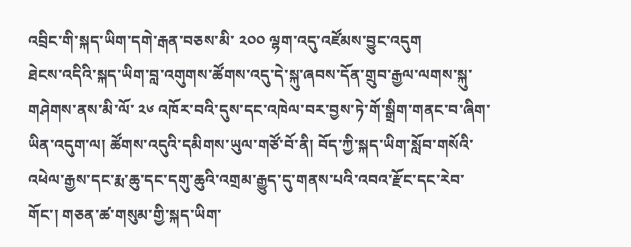འབྲིང་གི་སྐད་ཡིག་དགེ་རྒན་བཅས་མི་ ༢༠༠ ལྷག་འདུ་འཛོམས་བྱུང་འདུག
ཐེངས་འདིའི་སྐད་ཡིག་བླ་འགུགས་ཚོགས་འདུ་དེ་སྐུ་ཞབས་དོན་གྲུབ་རྒྱལ་ལགས་སྐུ་གཤེགས་ནས་མི་ལོ་ ༢༦ འཁོར་བའི་དུས་དང་འཁེལ་བར་བྱས་ཏེ་གོ་སྒྲིག་གནང་བ་ཞིག་ཡིན་འདུག་ལ། ཚོགས་འདུའི་དམིགས་ཡུལ་གཙོ་བོ་ནི། བོད་ཀྱི་སྐད་ཡིག་སློབ་གསོའི་འཕེལ་རྒྱས་དང་རྨ་ཆུ་དང་དགུ་ཆུའི་འགྲམ་རྒྱུད་དུ་གནས་པའི་འབའ་རྫོང་དང་རེབ་གོང་། གཅན་ཚ་གསུམ་གྱི་སྐད་ཡིག་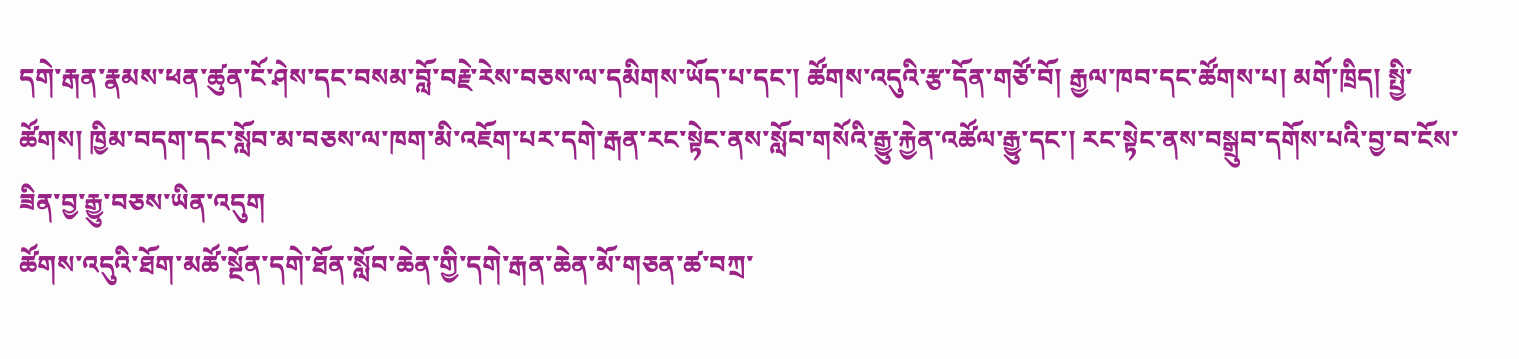དགེ་རྒན་རྣམས་ཕན་ཚུན་ངོ་ཤེས་དང་བསམ་བློ་བརྗེ་རེས་བཅས་ལ་དམིགས་ཡོད་པ་དང་། ཚོགས་འདུའི་རྩ་དོན་གཙོ་བོ། རྒྱལ་ཁབ་དང་ཚོགས་པ། མགོ་ཁྲིད། སྤྱི་ཚོགས། ཁྱིམ་བདག་དང་སློབ་མ་བཅས་ལ་ཁག་མི་འཇོག་པར་དགེ་རྒན་རང་སྟེང་ནས་སློབ་གསོའི་རྒྱུ་རྐྱེན་འཚོལ་རྒྱུ་དང་། རང་སྟེང་ནས་བསྒྲུབ་དགོས་པའི་བྱ་བ་ངོས་ཟིན་བྱ་རྒྱུ་བཅས་ཡིན་འདུག
ཚོགས་འདུའི་ཐོག་མཚོ་སྔོན་དགེ་ཐོན་སློབ་ཆེན་གྱི་དགེ་རྒན་ཆེན་མོ་གཅན་ཚ་བཀྲ་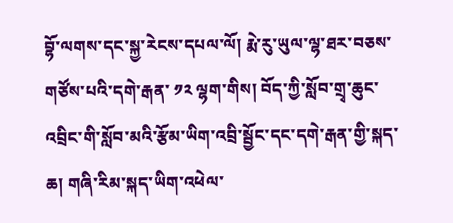བྷོ་ལགས་དང་སྐྱ་རེངས་དཔལ་ལོ། རྨེ་རུ་ཡུལ་ལྷ་ཐར་བཅས་གཙོས་པའི་དགེ་རྒན་ ༡༢ ལྷག་གིས། བོད་ཀྱི་སློབ་གྲྭ་ཆུང་འབྲིང་གི་སློབ་མའི་རྩོམ་ཡིག་འབྲི་སྦྱོང་དང་དགེ་རྒན་གྱི་སྐད་ཆ། གཞི་རིམ་སྐད་ཡིག་འཕེལ་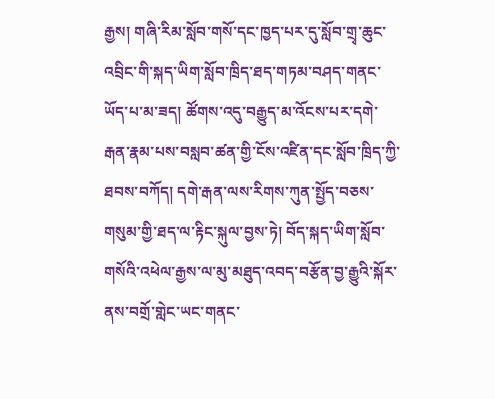རྒྱས། གཞི་རིམ་སློབ་གསོ་དང་ཁྱད་པར་དུ་སློབ་གྲྭ་ཆུང་འབྲིང་གི་སྐད་ཡིག་སློབ་ཁྲིད་ཐད་གཏམ་བཤད་གནང་ཡོད་པ་མ་ཟད། ཚོགས་འདུ་བརྒྱུད་མ་འོངས་པར་དགེ་རྒན་རྣམ་པས་བསླབ་ཚན་གྱི་ངོས་འཛིན་དང་སློབ་ཁྲིད་ཀྱི་ཐབས་བཀོད། དགེ་རྒན་ལས་རིགས་ཀུན་སྤྱོད་བཅས་གསུམ་གྱི་ཐད་ལ་རྟིང་སྐུལ་བྱས་ཏེ། བོད་སྐད་ཡིག་སློབ་གསོའི་འཕེལ་རྒྱས་ལ་མུ་མཐུད་འབད་བརྩོན་བྱ་རྒྱུའི་སྐོར་ནས་བགྲོ་གླེང་ཡང་གནང་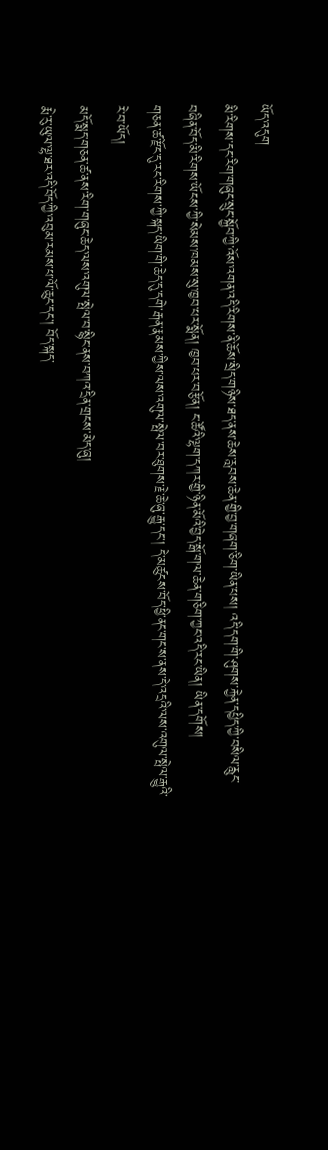ཡོད་འདུག
མི་རིགས་དང་རིག་གཞུང་སྲུང་སྐྱོབ་ཀྱི་འོས་འགན་འདི་རིགས་ནི་ཆོས་སྲིད་གཉིས་ཐད་ནས་ཆེས་རླབས་ཆེན་གྱི་བྱ་གཞག་ཅིག་ཡིན་པས། འདི་དག་གི་ཤུགས་རྐྱེན་དཔྱིད་ཀྱི་བསིལ་རླུང་བཞིན་བོད་མི་རིགས་ཡོངས་ཀྱི་སེམས་ཁམས་སུ་ཁྱབ་པར་སྨོན། ཁྱབ་པར་བརྩོན། ང་ཚོའི་ལྷག་དཀར་གྱི་ཉིན་མོའི་བྱེད་སྒོ་གལ་ཆེན་གཅིག་ཀྱང་འདི་རང་ཡིན། ཡིན་དགོས།
གཅན་ཚ་རྫོང་དུ་རང་རིགས་ཀྱི་སྐད་ཡིག་གི་ཆེད་དུ་དགེ་རྒན་རྣམས་ཀྱིས་ལས་འགུལ་སྤེལ་བར་ཐུགས་རྗེ་ཆེ་ཞུ་རྒྱུ་དང་། དེ་མཚུངས་བོད་ཕྱི་ནང་གང་ས་ནས་དེ་འདྲའི་ལས་འགུལ་སྤེལ་རྒྱུའི་རེ་བ་ཡོད།
མདོ་སྨད་གཅན་ཚ་ནས་རིག་གཞུང་ཆེད་ལས་འགུལ་སྤེལ་བ་སྙིང་ནས་བཀའ་དྲིན་གྲངས་མེད་ཞུ།
རྨེ་རུ་ཡུལ་ལྷ་ཐར་འདི་བོད་ཀྱི་འབུམ་རམས་པ་ལོ་ཆུང་དང་། བོད་སྐད་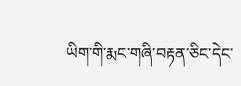ཡིག་གི་རྨང་གཞི་བརྟན་ཅིང་དེང་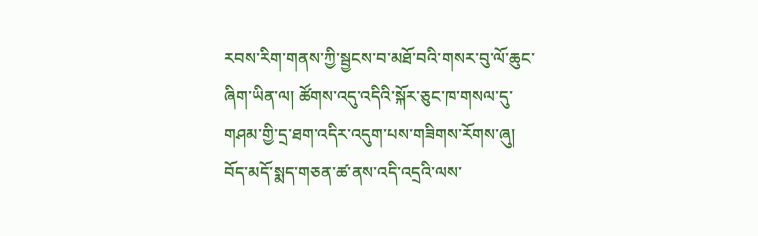རབས་རིག་གནས་ཀྱི་སྦྱངས་བ་མཐོ་བའི་གསར་བུ་ལོ་ཆུང་ཞིག་ཡིན་ལ། ཚོགས་འདུ་འདིའི་སྐོར་ཅུང་ཁ་གསལ་དུ་གཤམ་གྱི་དྲ་ཐག་འདིར་འདུག་པས་གཟིགས་རོགས་ཞུ།
བོད་མདོ་སྨད་གཅན་ཚ་ནས་འདི་འདྲའི་ལས་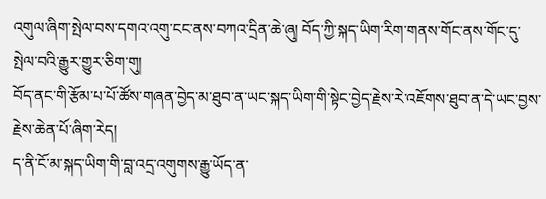འགུལ་ཞིག་སྤེལ་བས་དགའ་འགུ་ངང་ནས་བཀའ་དྲིན་ཆེ་ཞུ། བོད་ཀྱི་སྐད་ཡིག་རིག་གནས་གོང་ནས་གོང་དུ་སྤེལ་བའི་རྒྱུར་གྱུར་ཅིག་གུ།
བོད་ནང་གི་རྩོམ་པ་པོ་ཚོས་གཞན་བྱེད་མ་ཐུབ་ན་ཡང་སྐད་ཡིག་གི་སྟེང་བྱེད་རྗེས་རེ་འཇོགས་ཐུབ་ན་དེ་ཡང་བྱས་རྗེས་ཆེན་པོ་ཞིག་རེད།
ད་ནི་ངོ་མ་སྐད་ཡིག་གི་བླ་འདྲ་འགུགས་རྒྱུ་ཡོད་ན་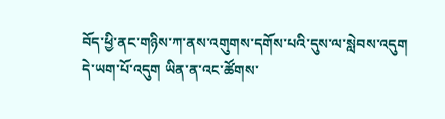བོད་ཕྱི་ནང་གཉིས་ཀ་ནས་འགུགས་དགོས་པའི་དུས་ལ་སླེབས་འདུག
དེ་ཡག་པོ་འདུག ཡིན་ན་འང་ཚོགས་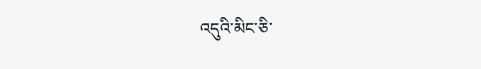འདུའི་མིང་ཅི་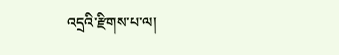འདྲའི་རྫིགས་པ་ལ།